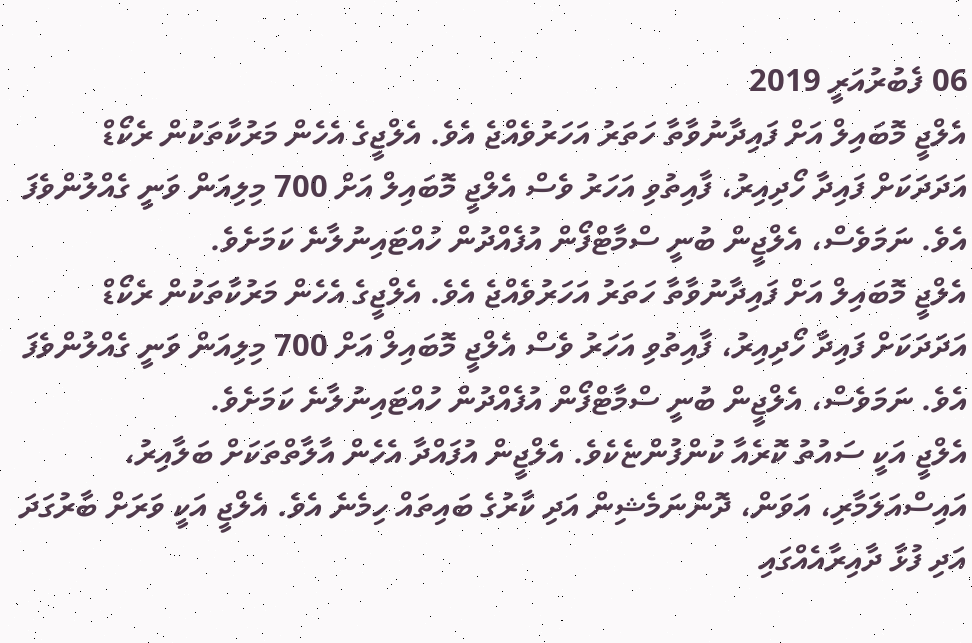06 ފެބުރުއަރީ 2019
އެލްޖީ މޮބައިލް އަށް ފައިދާނުވާތާ ހަތަރު އަހަރުވެއްޖެ އެވެ. އެލްޖީގެ އެހެން މަރުކާތަކުން ރެކޯޑް އަދަދަކަށް ފައިދާ ހޯދިއިރު، ފާއިތުވި އަހަރު ވެސް އެލްޖީ މޮބައިލް އަށް 700 މިލިއަން ވަނީ ގެއްލުންވެފަ އެވެ. ނަމަވެސް، އެލްޖީން ބުނީ ސްމާޓްފޯން އުފެއްދުން ހުއްޓައިނުލާނެ ކަމަށެވެ.
އެލްޖީ މޮބައިލް އަށް ފައިދާނުވާތާ ހަތަރު އަހަރުވެއްޖެ އެވެ. އެލްޖީގެ އެހެން މަރުކާތަކުން ރެކޯޑް އަދަދަކަށް ފައިދާ ހޯދިއިރު، ފާއިތުވި އަހަރު ވެސް އެލްޖީ މޮބައިލް އަށް 700 މިލިއަން ވަނީ ގެއްލުންވެފަ އެވެ. ނަމަވެސް، އެލްޖީން ބުނީ ސްމާޓްފޯން އުފެއްދުން ހުއްޓައިނުލާނެ ކަމަށެވެ.
އެލްޖީ އަކީ ސައުތު ކޮރެއާ ކުންފުންޏެކެވެ. އެލްޖީން އުފައްދާ އެހެން އާލާތްތަކަށް ބަލާއިރު، އައިސްއަލަމާރި، އަވަން، ދޮންނަމެޝިން އަދި ކާރުގެ ބައިތައް ހިމެނެ އެވެ. އެލްޖީ އަކީ ވަރަށް ބާރުގަދަ އަދި ފުޅާ ދާއިރާއެއްގައި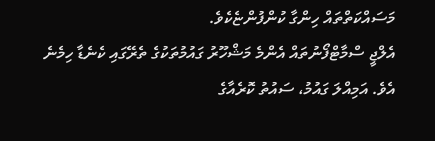މަސައްކަތްތައް ހިންގާ ކުންފުންޏެކެވެ.
އެލްޖީ ސްމާޓްފޯނުތައް އެންމެ މަޝްހޫރު ގައުމުތަކުގެ ތެރޭގައި ކެނެޑާ ހިމެނެ އެވެ. އަމިއްލަ ގައުމު، ސައުތު ކޮރެއާގެ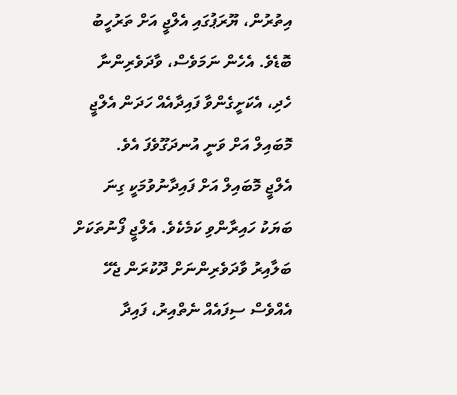އިތުރުން، ޔޫރަޕުގައި އެލްޖީ އަށް ތަރުހީބު ބޮޑެވެ. އެހެން ނަމަވެސް، ވާދަވެރިންނާ ހެދި، އެކަށީގެންވާ ފައިދާއެއް ހަދަން އެލްޖީ މޮބައިލް އަށް ވަނީ އުނދަގޫވެފަ އެވެ.
އެލްޖީ މޮބައިލް އަށް ފައިދާނުވުމަކީ ގިނަ ބަޔަކު ހައިރާންވި ކަމެކެވެ. އެލްޖީ ފޯނުތަކަށް ބަލާއިރު ވާދަވެރިންނަށް ދޫކުރަން ޖެހޭ އެއްވެސް ސިފައެއް ނެތްއިރު، ފައިދާ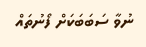ނުވާ ސަބަބަކަށް ފޯނުތައް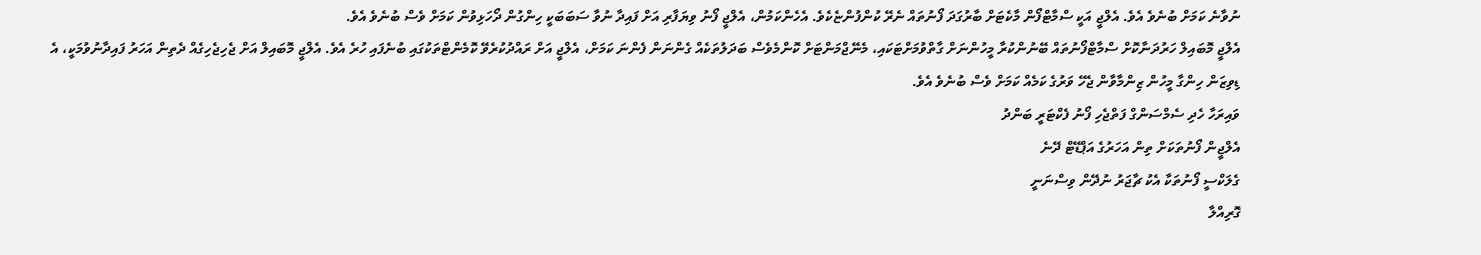ނުވާނެ ކަމަށް ބުނެވެ އެވެ. އެލްޖީ އަކީ ސްމާޓްފޯން މާކެޓަށް ބާރުގަދަ ފޯނުތައް ނެރޭ ކުންފުންޏެކެވެ. އެހެންކަމުން، އެލްޖީ ފޯނު ވިޔަފާރި އަށް ފައިދާ ނުވާ ސަބަބަކީ ހިންގުން ދޯހަޅިވުން ކަމަށް ވެސް ބުނެވެ އެވެ.
އެލްޖީ މޮބައިލް ހަރުދަނާކޮށް ސްމާޓްފޯނުތައް ބޭނުންކުރާ މީހުންނަށް ގާތްވުމަށްޓަކައި، މެނޭޖްމަންޓަށް ކޮންމެވެސް ބަދަލުތަކެއް ގެންނަން ފެންނަ ކަމަށް، އެލްޖީ އަށް ރައްދުކުރެވޭ ކޮމެންޓްތަކުގައި ބުނެފައި ހުރެ އެވެ. އެލްޖީ މޮބައިލް އަށް ޖެހިޖެހިގެއް ދެތިން އަހަރު ފައިދާނުވުމަކީ، އެ ޑިވިޒަން ހިންގާ މީހުން ޒިންމާވާން ޖެހޭ ވަރުގެ ކަމެއް ކަމަށް ވެސް ބުނެވެ އެވެ.
ވައިރަހާ ހެދި ސެމްސަންގް ފަތްޖެހި ފޯނު ފެކްޓަރީ ބަންދު
އެލްޖީން ފޯނުތަކަށް ތިން އަހަރުގެ އަޕްޑޭޓް ދޭނެ
ގެލަކްސީ ފޯނުތަކާ އެކު ޗާޖަރު ނުދޭން ވިސްނަނީ
ގޮރިއްލާ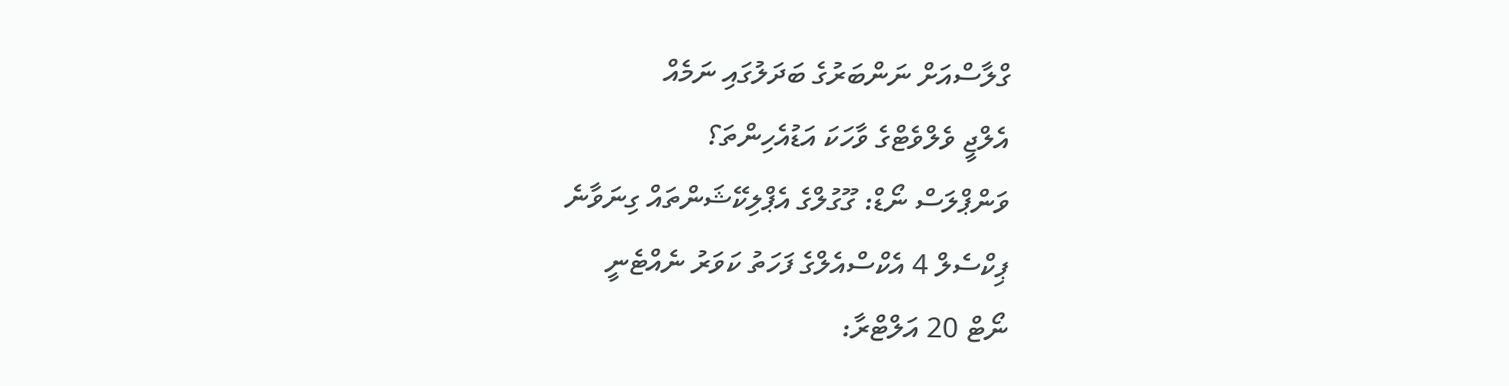ގްލާސްއަށް ނަންބަރުގެ ބަދަލުގައި ނަމެއް
އެލްޖީ ވެލްވެޓްގެ ވާހަކަ އަޑުއެހިންތަ؟
ވަންޕްލަސް ނޯޑް: ގޫގުލްގެ އެޕްލިކޭޝަންތައް ގިނަވާނެ
ޕިކްސެލް 4 އެކްސްއެލްގެ ފަހަތު ކަވަރު ނެއްޓެނީ
ނޯޓް 20 އަލްޓްރާ: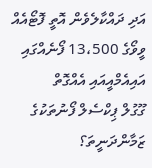އަދި ދައްކާލެވެން އޮތީ ފޮޓޯއެއް
ވީވޯގެ 13،500 ފޯނެއްގައި އައިއެމްއީއައި އެއްގޮތް
ގޫގުލް ޕިކްސެލް ފޯނުތަކުގެ ޒަމާންދަނީތަ؟